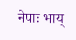नेपाः भाय्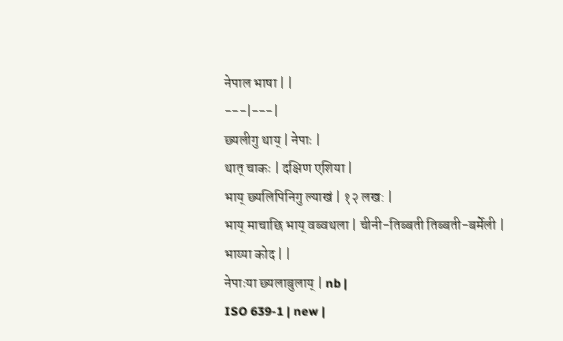नेपाल भाषा | |
---|---|
छ्यलीगु थाय् | नेपाः |
थात् चाकः | दक्षिण एशिया |
भाय् छ्यलिपिनिगु ल्याखं | १२ लख: |
भाय् माचाछि भाय् वब्वथला | चीनी-तिब्बती तिब्बती-बर्मेली |
भाय्या कोद | |
नेपाःया छ्यलाबुलाय् | nb |
ISO 639-1 | new |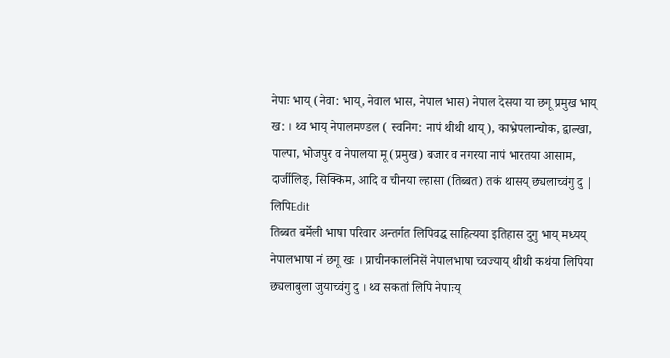नेपाः भाय् (नेवा: भाय्, नेवाल भास, नेपाल भास) नेपाल देसया या छगू प्रमुख भाय् ख: । थ्व भाय् नेपालमण्डल ( स्वनिग: नापं थीथी थाय्), काभ्रेपलान्चोक, द्वाल्खा, पाल्पा, भोजपुर व नेपालया मू (प्रमुख) बजार व नगरया नापं भारतया आसाम, दार्जीलिङ्, सिक्किम, आदि व चीनया ल्हासा (तिब्बत) तकं थासय् छ्यलाच्वंगु दु |
लिपिEdit
तिब्बत बर्मेली भाषा परिवार अन्तर्गत लिपिवद्ध साहित्यया इतिहास दुगु भाय् मध्यय् नेपालभाषा नं छगू खः । प्राचीनकालंनिसें नेपालभाषा च्वज्याय् थीथी कथंया लिपिया छ्यलाबुला जुयाच्वंगु दु । थ्व सकतां लिपि नेपाःय्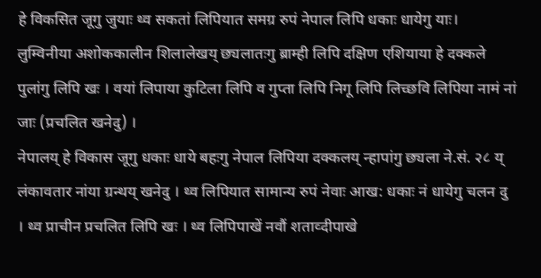हे विकसित जूगु जुयाः थ्व सकतां लिपियात समग्र रुपं नेपाल लिपि धकाः धायेगु याः।
लुम्विनीया अशोककालीन शिलालेखय् छ्यलातःगु ब्राम्ही लिपि दक्षिण एशियाया हे दक्कले पुलांगु लिपि खः । वयां लिपाया कुटिला लिपि व गुप्ता लिपि निगू लिपि लिच्छवि लिपिया नामं नां जाः (प्रचलित खनेदु) ।
नेपालय् हे विकास जूगु धकाः धाये बहःगु नेपाल लिपिया दक्कलय् न्हापांगु छ्यला ने.सं. २८ य् लंकावतार नांया ग्रन्थय् खनेदु । थ्व लिपियात सामान्य रुपं नेवाः आख: धकाः नं धायेगु चलन दु । थ्व प्राचीन प्रचलित लिपि खः । थ्व लिपिपाखें नवौं शताव्दीपाखे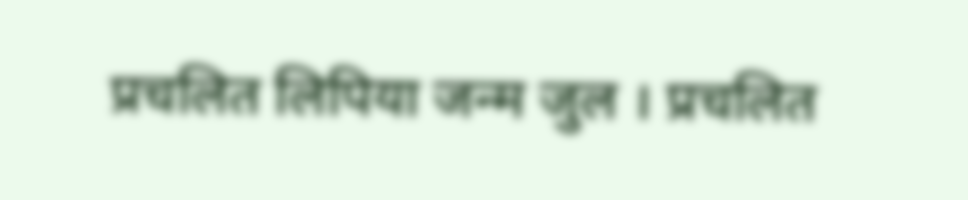प्रचलित लिपिया जन्म जुल । प्रचलित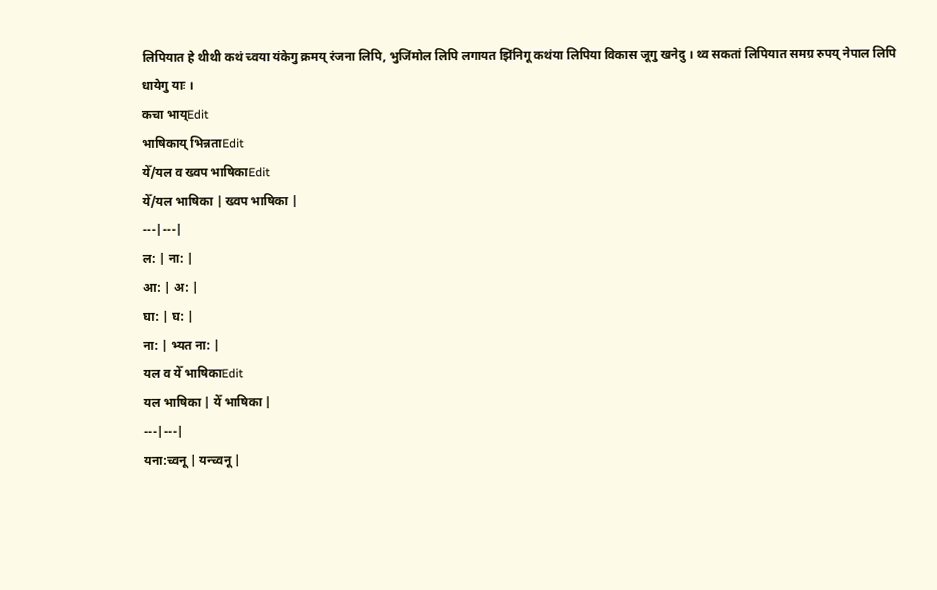लिपियात हे थीथी कथं च्वया यंकेगु क्रमय् रंजना लिपि, भुजिंमोल लिपि लगायत झिंनिगू कथंया लिपिया विकास जूगु खनेदु । थ्व सकतां लिपियात समग्र रुपय् नेपाल लिपि धायेगु याः ।
कचा भाय्Edit
भाषिकाय् भिन्नताEdit
येँ/यल व ख्वप भाषिकाEdit
येँ/यल भाषिका | ख्वप भाषिका |
---|---|
ल: | ना: |
आ: | अ: |
घा: | घ: |
ना: | भ्यत ना: |
यल व येँ भाषिकाEdit
यल भाषिका | येँ भाषिका |
---|---|
यना:च्वनू | यन्च्वनू |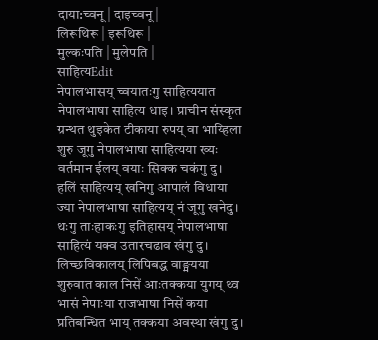दाया:च्वनू | दाइच्वनू |
लिरूथिरू | इरूथिरू |
मुल्कःपति | मुलेपति |
साहित्यEdit
नेपालभासय् च्वयातःगु साहित्ययात नेपालभाषा साहित्य धाइ। प्राचीन संस्कृत ग्रन्थत थुइकेत टीकाया रुपय् वा भाय्हिला शुरु जूगु नेपालभाषा साहित्यया ख्यः वर्तमान ईलय् वयाः सिक्क चकंगु दु। हलिं साहित्यय् खनिगु आपालं विधाया ज्या नेपालभाषा साहित्यय् नं जूगु खनेदु। थःगु ताःहाकःगु इतिहासय् नेपालभाषा साहित्यं यक्व उतारचढाव खंगु दु। लिच्छविकालय् लिपिबद्ध वाङ्मयया शुरुवात काल निसें आःतक्कया युगय् थ्व भासं नेपाःया राजभाषा निसें कया प्रतिबन्धित भाय् तक्कया अवस्था खंगु दु।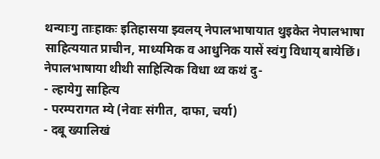थन्याःगु ताःहाकः इतिहासया झ्वलय् नेपालभाषायात थुइकेत नेपालभाषा साहित्ययात प्राचीन, माध्यमिक व आधुनिक यासें स्वंगु विधाय् बायेछिं। नेपालभाषाया थीथी साहित्यिक विधा थ्व कथं दु-
- ल्हायेगु साहित्य
- परम्परागत म्ये (नेवाः संगीत, दाफा, चर्या)
- दबू ख्यालिखं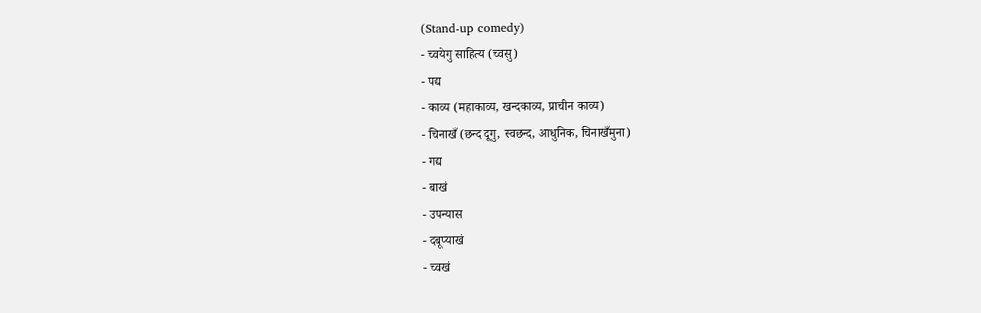(Stand-up comedy)
- च्वयेगु साहित्य (च्वसु)
- पद्य
- काव्य (महाकाव्य, खन्दकाव्य, प्राचीन काव्य)
- चिनाखँ (छन्द दूगु, स्वछन्द, आधुनिक, चिनाखँमुना)
- गद्य
- बाखं
- उपन्यास
- दबूप्याखं
- च्वखं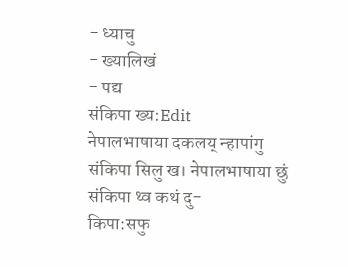- ध्याचु
- ख्यालिखं
- पद्य
संकिपा ख्य:Edit
नेपालभाषाया दकलय् न्हापांगु संकिपा सिलु ख। नेपालभाषाया छुं संकिपा थ्व कथं दु-
किपा:सफु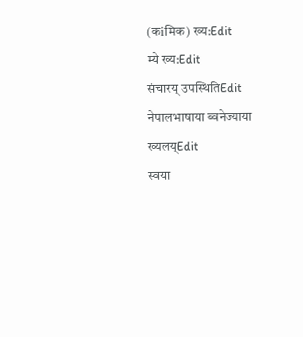(कiमिक) ख्य:Edit
म्ये ख्य:Edit
संचारय् उपस्थितिEdit
नेपालभाषाया ब्वनेज्याया ख्यलय्Edit
स्वया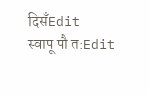दिसँEdit
स्वापू पौ त:Edit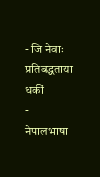- जि नेवाः प्रतिबद्धताया धकीं
- नेपालभाषा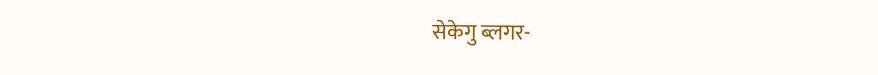सेकेगु ब्लगर-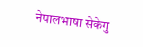नेपालभाषा सेकेगु